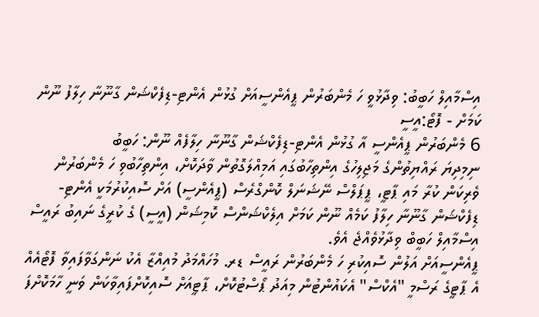އިސްމާއިލް ހަބީބު: ވިދާޅުވީ ހަ މެންބަރުން ޕީއެންސީއަށް ގުޅުން އެންޓި-ޑިފެކްޝަން ގާނޫނާ ހިލާފު ނޫން ކަމަށް - ފޮޓޯ:އީސީ
6 މެންބަރުން ޕީއެންސީ އާ ގުޅުން އެންޓި-ޑިފެކްޝަން ގާނޫނާ ހިލާފެއް ނޫން: ހަބީބު
ނިމިދިޔަ ރައްޔިތުންގެ މަޖިލިހުގެ އިންތިހާބުގައި އަމިއްލަގޮތުން ވާދަކޮށް، އިންތިހާބުވި ހަ މެންބަރުން ވެރިކަން ކުރާ މައި ޕާޓީ، ޕީޕަލްސް ނޭޝަނަލް ކޮންގްރެސް (ޕީއެންސީ) އަށް ސޮއިކުރުމަކީ އެންޓި-ޑިފެކްޝަން ގާނޫނާ ހިލާފު ކަމެއް ނޫން ކަމަށް އިލެކްޝަންސް ކޮމިޝަން (އީސީ) ގެ ކުރީގެ ނައިބު ރައީސް އިސްމާއިލް ހަބީބް ވިދާޅުވެއްޖެ އެވެ.
ޕީއެންސީއަށް އަލުން ސޮއިކުރި ހަ މެންބަރުން ރައީސް ޑރ. މުހައްމަދު މުއިއްޒާ އެކު ނަންގަވާފައިވާ ފޮޓޯއެއް އެ ޕާޓީގެ ރަސްމީ "އެކްސް" އެކައުންޓުން މިއަދު ޕޯސްޓުކޮށް، ޕާޓީއަށް ސޮއިކޮށްފައިވާކަން ވަނީ ހާމަކޮށްފަ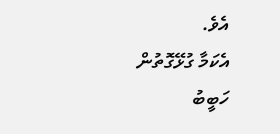އެވެ.
އެކަމާ ގުޅޭގޮތުން ހަބީބު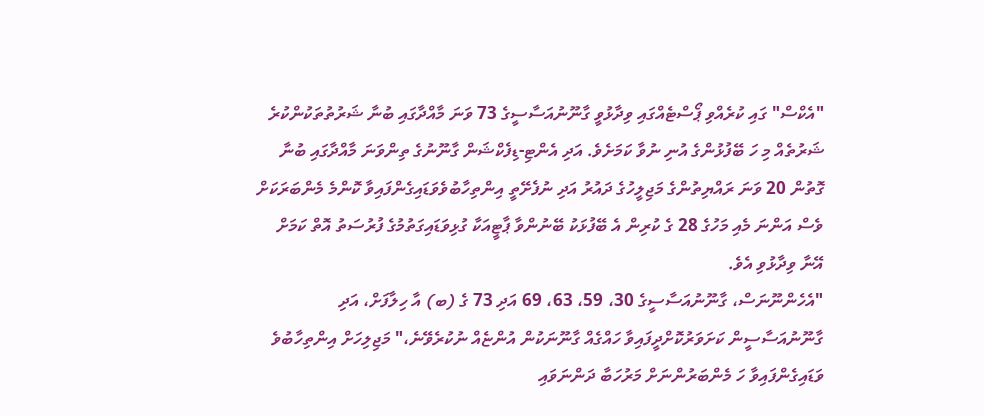"އެކްސް" ގައި ކުރެއްވި ޕޯސްޓެއްގައި ވިދާޅުވީ ގާނޫނުއަސާސީގެ 73 ވަނަ މާއްދާގައި ބުނާ ޝަރުތުތަކުންކުރެ ޝަރުތެއް މި ހަ ބޭފުޅުންގެ އުނި ނުވާ ކަމަށެވެ. އަދި އެންޓި-ޑިފެކްޝަން ގާނޫނުގެ ތިންވަނަ މާއްދާގައި ބުނާ ގޮތުން 20 ވަނަ ރައްޔިތުންގެ މަޖިލީހުގެ ދައުރު އަދި ނުފެށޭތީ އިންތިހާބުވެވަޑައިގެންފައިވާ ކޮންމެ މެންބަރަކަށް ވެސް އަންނަ މެއި މަހުގެ 28 ގެ ކުރިން އެ ބޭފުޅަކު ބޭނުންވާ ޕާޓީއަކާ ގުޅިވަޑައިގަތުމުގެ ފުރުސަތު އޮތް ކަމަށް އޭނާ ވިދާޅުވި އެވެ.
"އެހެންނޫނަސް، ގާނޫނުއަސާސީގެ 30، 59، 63، 69 އަދި 73 ގެ (ބ) އާ ހިލާފަށް، އަދި ގާނޫނުއަސާސީން ކަށަވަރުކޮށްދީފައިވާ ހައްގެއް ގާނޫނަކުން އުންޏެއް ނުކުރެވޭނެ،" މަޖިލިހަށް އިންތިހާބުވެ ވަޑައިގެންފައިވާ ހަ މެންބަރުންނަށް މަރުހަބާ ދަންނަވައި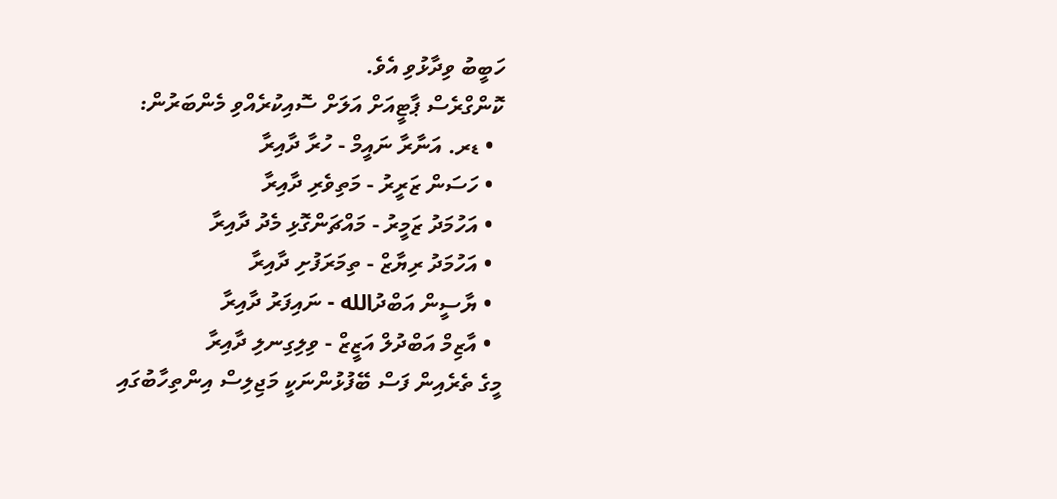ހަބީބު ވިދާޅުވި އެވެ.
ކޮންގްރެސް ޕާޓީއަށް އަލަށް ސޮއިކުރެއްވި މެންބަރުން:
  • ޑރ. އަނާރާ ނައީމް - ހުރާ ދާއިރާ
  • ހަސަން ޒަރީރު - މަތިވެރި ދާއިރާ
  • އަހުމަދު ޒަމީރު - މައްޗަންގޮޅި މެދު ދާއިރާ
  • އަހުމަދު ރިޔާޒް - ތިމަރަފުށި ދާއިރާ
  • ޔާސީން އަބްދުالله - ނައިފަރު ދާއިރާ
  • އާޒިމް އަބްދުލް އަޒީޒް - ވިލިގިނލި ދާއިރާ
މީގެ ތެރެއިން ފަސް ބޭފުޅުންނަކީ މަޖިލިސް އިންތިހާބުގައި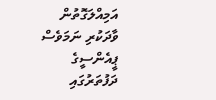އަމިއްލަގޮތުން ވާދަކުރި ނަމަވެސް ޕީއެންސީގެ ދަފުތަރުގައި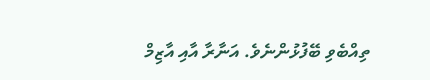ތިއްބެވި ބޭފުޅުންނެވެ. އަނާރާ އާއި އާޒިމް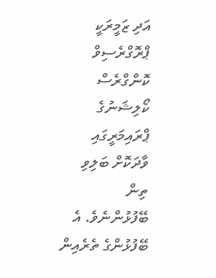އަދި ޒަމީރަކީ ޕްރޮގްރެސިވް ކޮންގްރެސް ކޯލިޝަނުގެ ޕްރައިމަރީގައި ވާދަކޮށް ބަލިވި ތިން ބޭފުޅުންނެވެ. އެ ބޭފުޅުންގެ ތެރެއިން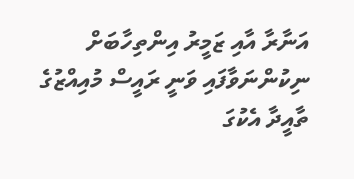އަނާރާ އާއި ޒަމީރު އިންތިހާބަށް ނިކުންނަވާފައި ވަނީ ރައީސް މުއިއްޒުގެ ތާއީދާ އެކުގަ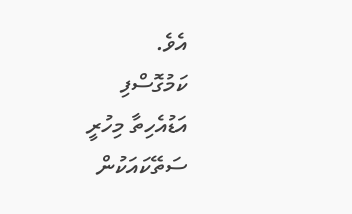އެވެ.
ކަމުގޮސްފި
އަޑުއެހިތާ މިހުރީ
ސަތޭކައަކުން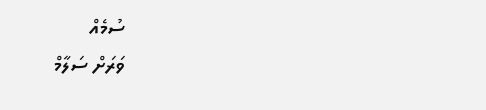ސުމެއް
ވަރަށް ސަލާމް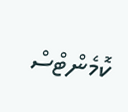ކޮމެންޓްސް